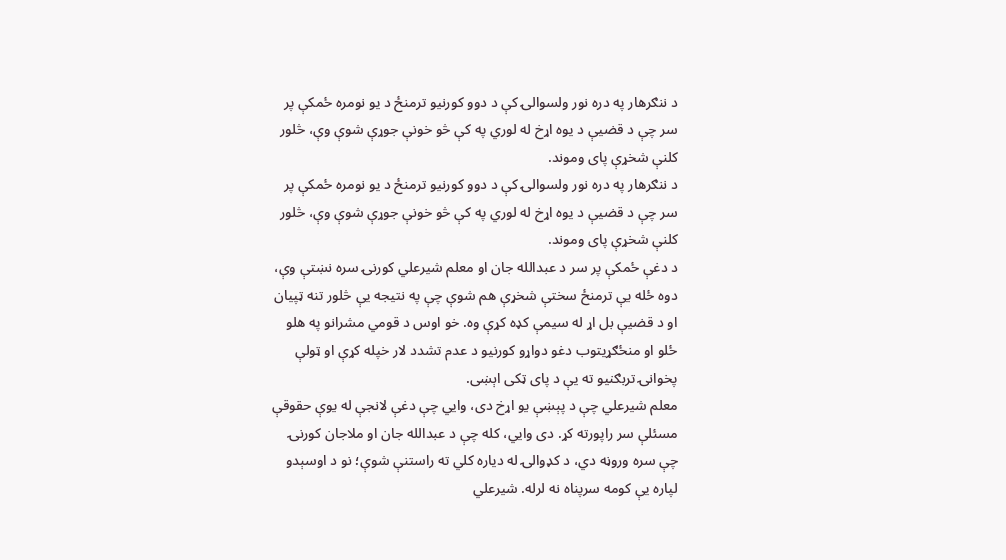د ننګرهار په دره نور ولسوالۍ كې د دوو كورنيو ترمنځ د یو نومره ځمکې پر سر چې د قضیې د یوه اړخ له لوري په کې څو خونې جوړې شوې وې، څلور کلنې شخړې پای وموند.
د ننګرهار په دره نور ولسوالۍ كې د دوو كورنيو ترمنځ د یو نومره ځمکې پر سر چې د قضیې د یوه اړخ له لوري په کې څو خونې جوړې شوې وې، څلور کلنې شخړې پای وموند.
د دغې ځمکې پر سر د عبدالله جان او معلم شيرعلي كورنۍ سره نښتې وې، دوه ځله یې ترمنځ سختې شخړې هم شوې چې په نتیجه یې څلور تنه ټپیان او د قضیې بل اړ له سیمې کډه کړې وه. خو اوس د قومي مشرانو په هلو ځلو او منځګړیتوب دغو دواړو کورنیو د عدم تشدد لار خپله كړې او ټولې پخوانۍ تربګنیو ته یې د پای ټکی اېښی.
معلم شيرعلي چې د پېښې يو اړخ دى، وايي چې دغې لانجې له یوې حقوقې مسئلې سر راپورته کړ. دی وايي، كله چې د عبدالله جان او ملاجان كورنۍ چې سره وروڼه دي، د كډوالۍ له دياره كلي ته راستنې شوې؛ نو د اوسېدو لپاره يې كومه سرپناه نه لرله. شیرعلي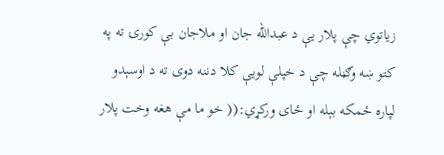زیاتوي چې پلار يې د عبدالله جان او ملاجان بې کورۍ ته په كتو ښه وګڼله چې د خپلې لويې كلا دننه دوى ته د اوسېدو لپاره ځمکه بېله او ځای وركړي:(( خو ما مې هغه وخت پلار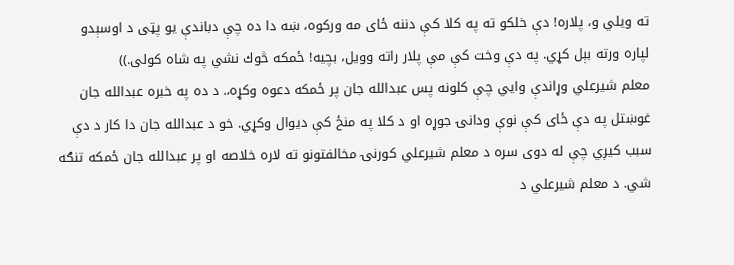ته ويلي و، پلاره! دې خلكو ته په كلا كې دننه ځاى مه وركوه، ښه دا ده چې دباندې يو پټى د اوسېدو لپاره ورته بېل كړي. په دې وخت كې مې پلار راته وويل، بچيه! ځمكه څوك نشي په شاه كولى.))
معلم شيرعلي وړاندې وايي چې کلونه پس عبدالله جان پر ځمکه دعوه وكړه،. د ده په خبره عبدالله جان غوښتل په دې ځاى كې نوې ودانۍ جوړه او د كلا په منځ كې دیوال وكړي. خو د عبدالله جان دا كار د دې سبب كيږي چې له دوى سره د معلم شيرعلي كورنۍ مخالفتونو ته لاره خلاصه او پر عبدالله جان ځمكه تنګه شي. د معلم شيرعلي د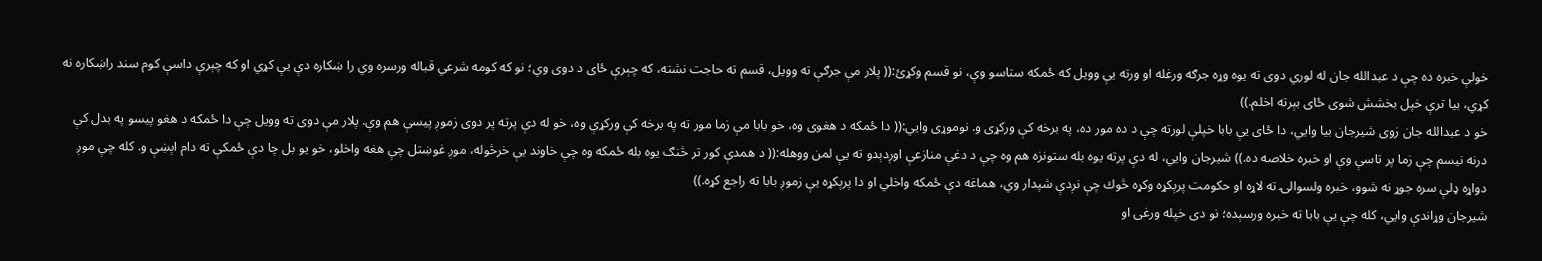خولې خبره ده چې د عبدالله جان له لوري دوی ته یوه وړه جرګه ورغله او ورته یې وویل که ځمکه ستاسو وې، نو قسم وکړئ:(( پلار مې جرګې ته وويل، قسم ته حاجت نشته، كه چېرې ځاى د دوى وي؛ نو كه كومه شرعي قباله ورسره وي را ښكاره دې يې كړي او كه چېرې داسې كوم سند راښكاره نه كړي، بيا ترې خپل بخشش شوى ځاى بېرته اخلم.))
خو د عبدالله جان زوی شيرجان بيا وايي، دا ځاى يې بابا خپلې لورته چې د ده مور ده، په برخه كې وركړی و. نوموړى وايي:(( دا ځمكه د هغوی وه، خو بابا مې زما مور ته په برخه كې وركړې وه، خو له دې پرته پر دوى زموږ پيسې هم وې. پلار مې دوى ته وويل چې دا ځمكه د هغو پيسو په بدل كې درنه نيسم چې زما پر تاسې وې او خبره خلاصه ده.)) شيرجان وايي، له دې پرته يوه بله ستونزه هم وه چې د دغې منازعې اوږدېدو ته یې لمن ووهله:(( د همدې كور تر څنګ يوه بله ځمكه وه چې خاوند يې خرڅوله، موږ غوښتل چې هغه واخلو، خو يو بل چا دې ځمكې ته دام اېښې و. كله چې موږ دواړه ډلې سره جوړ نه شوو، خبره ولسوالۍ ته لاړه او حكومت پرېكړه وكړه څوك چې نږدې شپدار وي، هماغه دې ځمكه واخلي او دا پرېكړه يې زموږ بابا ته راجع كړه.))
شيرجان وړاندې وايي، كله چې يې بابا ته خبره ورسېده؛ نو دى خپله ورغى او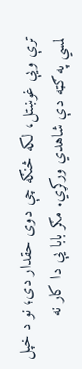ترې ویې غوښتل، لکه څنګه چې دوی حقدار دی؛ نو د خپل لمسي په ګټه دې شاهدي وركړي. مګر بابا يې دا كار نه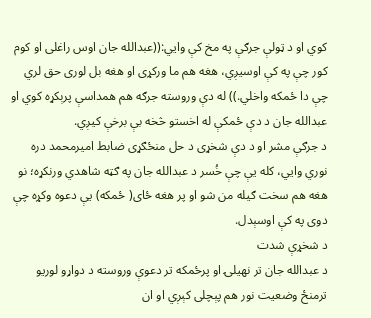كوي او د ټولې جرګې په مخ كې وايي:((عبدالله جان اوس راغلى او كوم كور چې په كې اوسيږي، هغه هم ما وركړى او هغه بل لوری حق لري چې دا ځمكه واخلي.)) له دې وروسته جرګه هم همداسې پرېكړه كوي او عبدالله جان د دې ځمكې له اخستو څخه بې برخې كيږي.
د جرګې مشر او د دې شخړى د حل منځګړى ضابط اميرمحمد دره نوري وايي، كله يې چې خُسر د عبدالله جان په ګټه شاهدي ورنكړه؛ نو هغه هم سخت ګيله من شو او پر هغه ځاى( ځمکه) یې دعوه وكړه چې دوی په کې اوسېدل.
د شخړې شدت
د عبدالله جان تر نهیلۍ او پرځمکه تر دعوې وروسته د دواړو لوریو ترمنځ وضعیت نور هم پېچلی کېږي او ان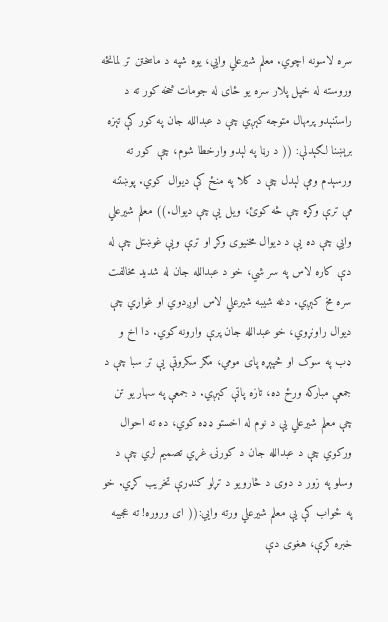سره لاسونه اچوي. معلم شيرعلي وايي، يوه شپه د ماسختن تر لمانځه وروسته له خپل پلار سره یو ځای له جومات څخه کور ته د راستنېدو پرمهال متوجه کېږي چې د عبدالله جان په کور کې تېزه برېښنا لګېدلې: (( د رڼا په لېدو وارخطا شوم، چې كور ته ورسېدم ومې لېدل چې د كلا په منځ كې دیوال کوي. پوښتنه مې ترې وكړه چې څه کوئ، ویل یې چې دیوال.)) معلم شيرعلي وايي چې ده یې د دیوال مخنيوى وكړ او ترې ویې غوښتل چې له دې كاره لاس په سر شي، خو د عبدالله جان له شدید مخالفت سره مخ کېږي. دغه شیبه شیرعلي لاس اوږدوي او غواړي چې دیوال راونړوي، خو عبدالله جان پرې وارونه کوي. دا اخ و ډب په سوک او څپېړه پای مومي، مګر سکروټې یې تر سبا چې د جمعې مبارکه ورځ ده، تازه پاتې کېږي. د جمعې په سهار یو تن چې معلم شيرعلي يې د نوم له اخستو ډډه كوي، ده ته احوال ورکوي چې د عبدالله جان د کورنۍ غړي تصمیم لري چې د وسلو په زور د دوی د څارویو د تړلو کنډرې تخریب کړي. خو په ځواب کې یې معلم شیرعلي ورته وايي:(( اى وروره! ته عجيبه خبره كړې، هغوی دې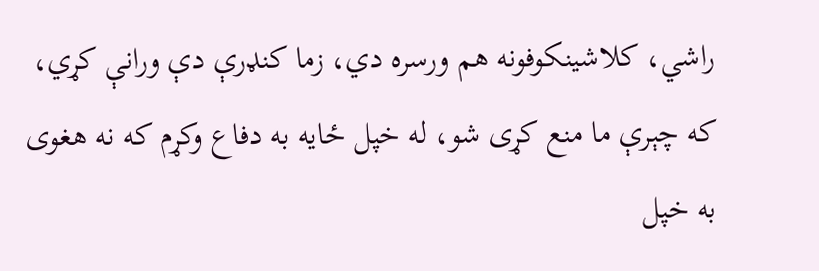راشي، كلاشينكوفونه هم ورسره دي، زما كنډرې دې ورانې كړي، كه چېرې ما منع كړى شو، له خپل ځايه به دفاع وكړم كه نه هغوی به خپل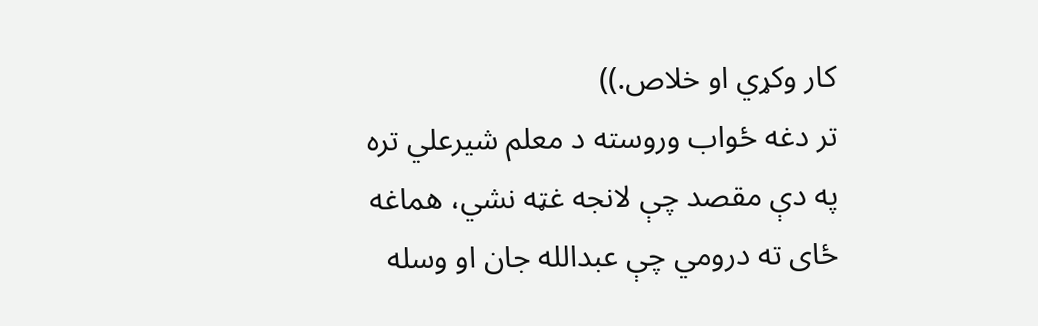كار وكړي او خلاص.))
تر دغه ځواب وروسته د معلم شیرعلي تره په دې مقصد چې لانجه غټه نشي، هماغه ځای ته درومي چې عبدالله جان او وسله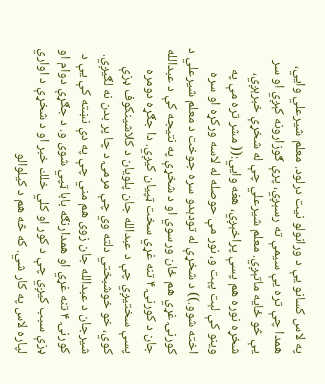په لاس کسانو یې د ورانولو نیت درلود. معلم شیرعلي وايي، همدا چې تره یې سیمې ته رسېږي، پرې ګوزارونه کېږي او سر يې څو ځايه ماتېږي. معلم شيرعلي چې له شخړې خبرېږي، شخړه نوره هم پسې پراخېږي، هغه وايي:(( مشر تره مې په وينو كې لېت پېت و، نور مې حوصله له لاسه وركړه او سره اخته شوو.)) د شخړې له تودېدو سره جوخت د معلم شيرعلي د كورنۍ غړي هم ځان ورسوي او د شخړې په نتیجه کې د عبدالله جان د كورنۍ ۴ تنه غړي سخت ټپيان كيږي. دا جګړه دومره پسې سختيږي چې د عبدالله جان پلویان د كلاشينكوف ډزې كوي، خو خوشبختي دلته وي چې مرمۍ د چا پر بدن نه لګيږي. شيرجان د عبدالله جان زوی هم مني چې په دې نښته كې يې د كورنۍ ۴ تنه غړي او همدارنګه بابا ټپي شوى و. د جګړې دوام او ډزې سبب كيږي چې د كور او كلي خلك خبر او د شخړې د اواري لپاره لاس په کار شي. که څه هم د کیلوالو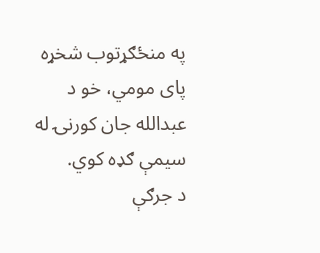په منځګړتوب شخړه پای مومي، خو د عبدالله جان كورنۍ له سیمې ګډه كوي.
د جرګې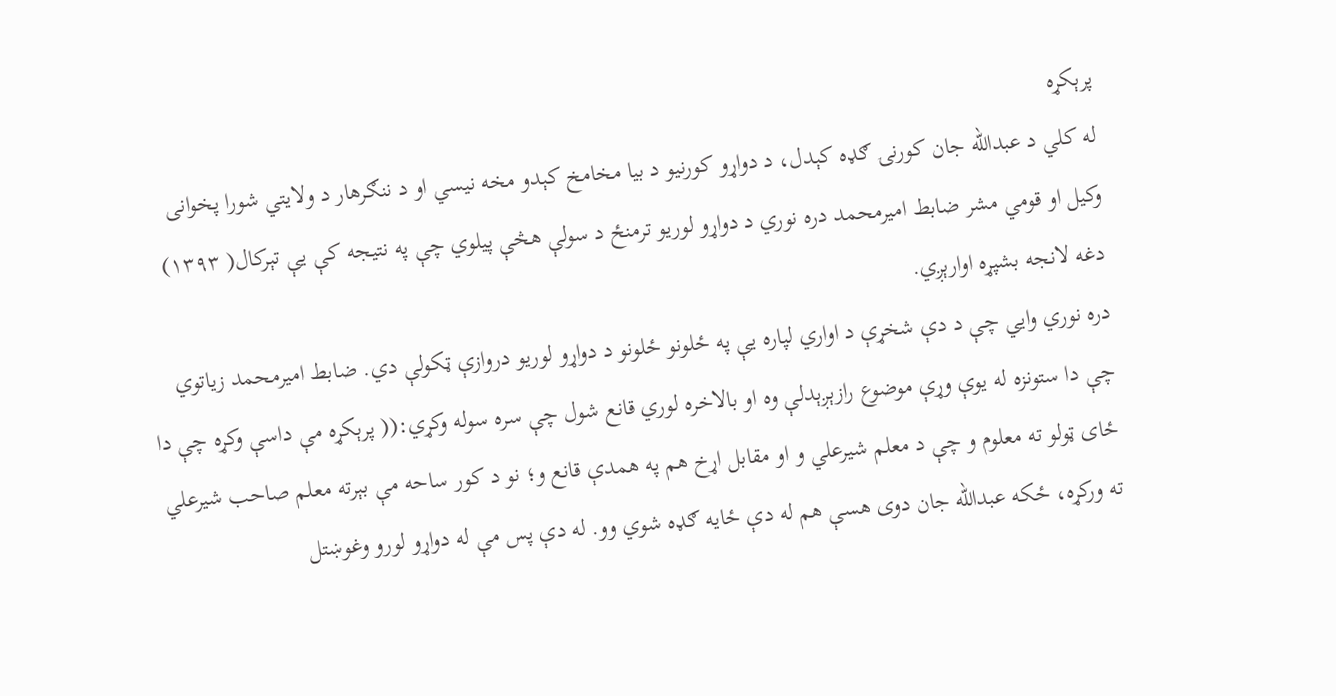پرېكړه
له كلي د عبدالله جان کورنۍ ګډه كېدل، د دواړو كورنيو د بيا مخامخ كېدو مخه نيسي او د ننګرهار د ولايتي شورا پخوانى وكيل او قومي مشر ضابط اميرمحمد دره نوري د دواړو لوریو ترمنځ د سولې هڅې پیلوي چې په نتیجه کې یې تېرکال( ۱۳۹۳) دغه لانجه بشپړه اوارېږي.
دره نوري وايي چې د دې شخړې د اواري لپاره یې په ځلونو ځلونو د دواړو لوریو دروازې ټکولې دي. ضابط اميرمحمد زیاتوي چې دا ستونزه له يوې وړې موضوع رازېږېدلې وه او بالاخره لوري قانع شول چې سره سوله وکړي:(( پرېكړه مې داسې وكړه چې دا ځاى ټولو ته معلوم و چې د معلم شيرعلي و او مقابل اړخ هم په همدې قانع و؛ نو د كور ساحه مې بېرته معلم صاحب شيرعلي ته وركړه، ځكه عبدالله جان دوی هسې هم له دې ځايه ګډه شوي وو. له دې پس مې له دواړو لورو وغوښتل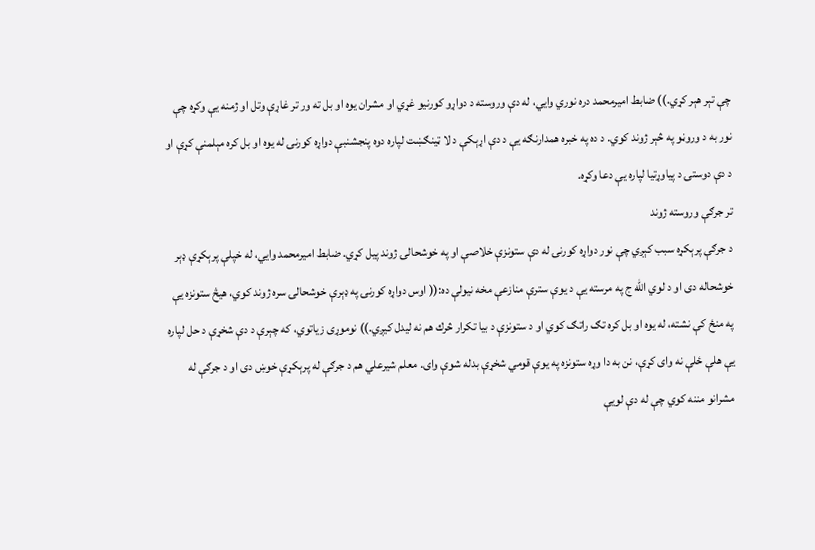چې تېر هېر کړي.)) ضابط اميرمحمد دره نوري وايي، له دې وروسته د دواړو كورنيو غړي او مشران يوه او بل ته ور تر غاړې وتل او ژمنه يې وكړه چې نور به د وروڼو په څېر ژوند كوي. د ده په خبره همدارنګه يې د دې اړېكې د لا ټينګښت لپاره دوه پنجشنبې دواړه كورنۍ له يوه او بل كره مېلمنې كړې او د دې دوستۍ د پياوړتيا لپاره يې دعا وكړه.
تر جرګې وروسته ژوند
د جرګې پرېكړه سبب كېږي چې نور دواړه كورنۍ له دې ستونزې خلاصې او په خوشحالۍ ژوند پيل كړي. ضابط اميرمحمد وايي، له خپلې پرېكړې ډېر خوشحاله دى او د لوي الله ج په مرسته يې د يوې سترې منازعې مخه نيولې ده:(( اوس دواړه كورنۍ په ډېرې خوشحالۍ سره ژوند كوي، هيڅ ستونزه يې په منځ كې نشته، له يوه او بل كره تګ راتګ كوي او د ستونزې د بيا تكرار څرك هم نه ليدل كيږي.)) نوموړى زياتوي، كه چېرې د دې شخړې د حل لپاره یې هلې ځلې نه وای كړې، نن به دا وړه ستونزه په يوې قومي شخړې بدله شوې وای. معلم شيرعلي هم د جرګې له پرېكړې خوښ دى او د جرګې له مشرانو مننه كوي چې له دې لويې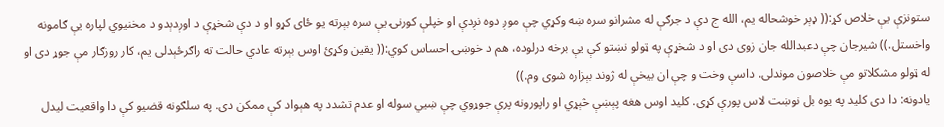ستونزې يې خلاص كړ:(( ډېر خوشحاله يم، الله ج دې د جرګې له مشرانو سره ښه وكړي چې موږ دوه نږدې او خپلې كورنۍ يې سره بېرته يو ځاى كړو او د دې شخړې د اوږدېدو د مخنيوي لپاره يې ګامونه واخستل.)) شيرجان چې دعبدالله جان زوی دى او د شخړې په ټولو نښتو كې يې برخه درلوده، هم د خوښۍ احساس کوي:(( يقين وكړئ اوس بېرته عادي حالت ته راګرځېدلى يم، كار روزګار مې جوړ دى او له ټولو مشكلاتو مې خلاصون موندلى. داسې وخت و چې ان بيخې له ژوند بېزاره شوى وم.))
یادونه: دا دی کلید په یوه بل نوښت لاس پورې کړی. کلید اوس هغه پېښې څېړي او راپورونه پرې جوړوي چې ښيي سوله او عدم تشدد په هېواد کې ممکن دی. په سلګونه قضیو کې دا واقعیت لیدل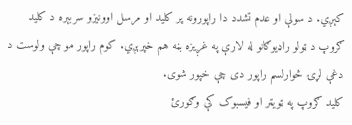کېږي. د سولې او عدم تشدد دا راپورونه پر کلید او مرسل اوونیزو سربېره د کلید ګروپ د ټولو راډیوګانو له لارې په غږیزه بڼه هم خپرېږي. کوم راپور مو چې ولوست د دغې لړۍ څوارلسم راپور دی چې خپور شوی.
کلید ګروپ په ټویټر او فیسبوک کې وګورئ